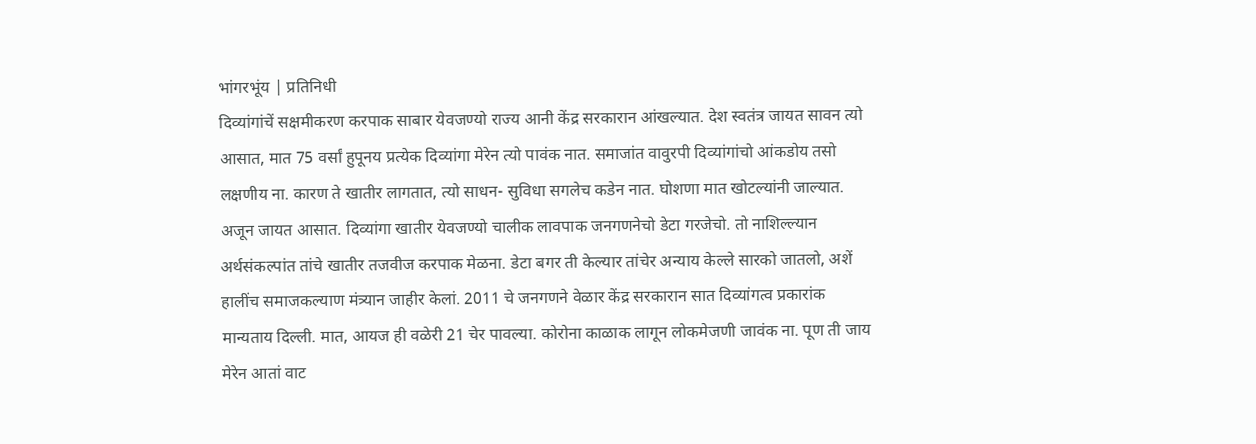भांगरभूंय | प्रतिनिधी
दिव्यांगांचें सक्षमीकरण करपाक साबार येवजण्यो राज्य आनी केंद्र सरकारान आंखल्यात. देश स्वतंत्र जायत सावन त्यो आसात, मात 75 वर्सां हुपूनय प्रत्येक दिव्यांगा मेरेन त्यो पावंक नात. समाजांत वावुरपी दिव्यांगांचो आंकडोय तसो लक्षणीय ना. कारण ते खातीर लागतात, त्यो साधन- सुविधा सगलेच कडेन नात. घोशणा मात खोटल्यांनी जाल्यात. अजून जायत आसात. दिव्यांगा खातीर येवजण्यो चालीक लावपाक जनगणनेचो डेटा गरजेचो. तो नाशिल्ल्यान अर्थसंकल्पांत तांचे खातीर तजवीज करपाक मेळना. डेटा बगर ती केल्यार तांचेर अन्याय केल्ले सारको जातलो, अशें हालींच समाजकल्याण मंत्र्यान जाहीर केलां. 2011 चे जनगणने वेळार केंद्र सरकारान सात दिव्यांगत्व प्रकारांक मान्यताय दिल्ली. मात, आयज ही वळेरी 21 चेर पावल्या. कोरोना काळाक लागून लोकमेजणी जावंक ना. पूण ती जाय मेरेन आतां वाट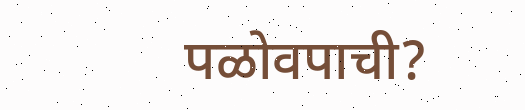पळोवपाची?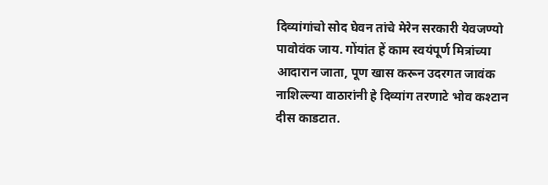दिव्यांगांचो सोद घेवन तांचे मेरेन सरकारी येवजण्यो पावोवंक जाय. गोंयांत हें काम स्वयंपूर्ण मित्रांच्या आदारान जाता, पूण खास करून उदरगत जावंक नाशिल्ल्या वाठारांनी हे दिव्यांग तरणाटे भोव कश्टान दीस काडटात.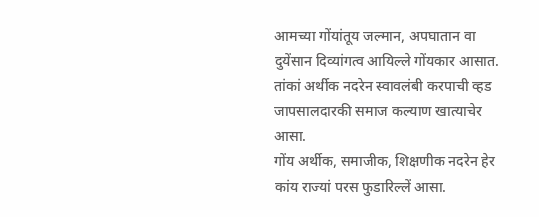आमच्या गोंयांतूय जल्मान, अपघातान वा दुयेंसान दिव्यांगत्व आयिल्ले गोंयकार आसात. तांकां अर्थीक नदरेन स्वावलंबी करपाची व्हड जापसालदारकी समाज कल्याण खात्याचेर आसा.
गोंय अर्थीक, समाजीक, शिक्षणीक नदरेन हेर कांय राज्यां परस फुडारिल्लें आसा.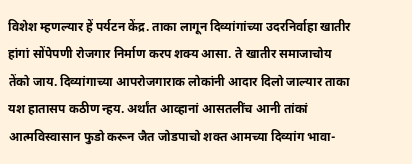विशेश म्हणल्यार हें पर्यटन केंद्र. ताका लागून दिव्यांगांच्या उदरनिर्वाहा खातीर हांगां सोंपेपणी रोजगार निर्माण करप शक्य आसा. ते खातीर समाजाचोय तेंको जाय. दिव्यांगाच्या आपरोजगाराक लोकांनी आदार दिलो जाल्यार ताका यश हातासप कठीण न्हय. अर्थांत आव्हानां आसतलींच आनी तांकां आत्मविस्वासान फुडो करून जैत जोडपाचो शक्त आमच्या दिव्यांग भावा-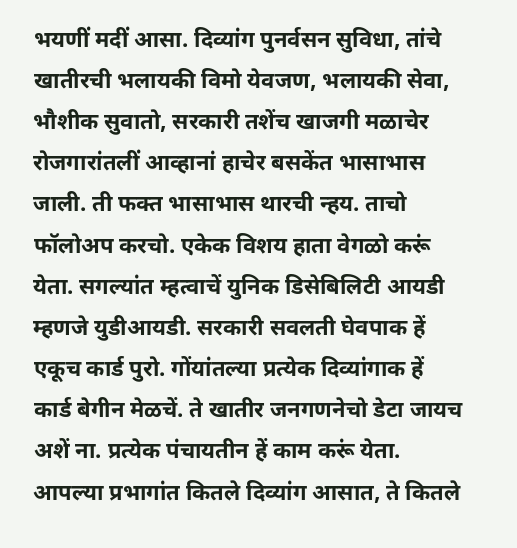भयणीं मदीं आसा. दिव्यांग पुनर्वसन सुविधा, तांचे खातीरची भलायकी विमो येवजण, भलायकी सेवा, भौशीक सुवातो, सरकारी तशेंच खाजगी मळाचेर रोजगारांतलीं आव्हानां हाचेर बसकेंत भासाभास जाली. ती फक्त भासाभास थारची न्हय. ताचो फॉलोअप करचो. एकेक विशय हाता वेगळो करूं येता. सगल्यांत म्हत्वाचें युनिक डिसेबिलिटी आयडी म्हणजे युडीआयडी. सरकारी सवलती घेवपाक हें एकूच कार्ड पुरो. गोंयांतल्या प्रत्येक दिव्यांगाक हें कार्ड बेगीन मेळचें. ते खातीर जनगणनेचो डेटा जायच अशें ना. प्रत्येक पंचायतीन हें काम करूं येता. आपल्या प्रभागांत कितले दिव्यांग आसात, ते कितले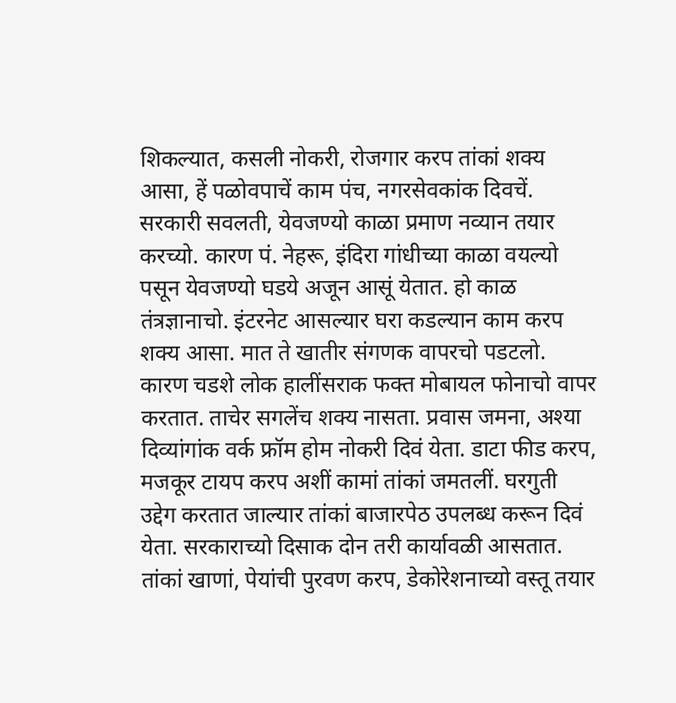शिकल्यात, कसली नोकरी, रोजगार करप तांकां शक्य आसा, हें पळोवपाचें काम पंच, नगरसेवकांक दिवचें. सरकारी सवलती, येवजण्यो काळा प्रमाण नव्यान तयार करच्यो. कारण पं. नेहरू, इंदिरा गांधीच्या काळा वयल्यो पसून येवजण्यो घडये अजून आसूं येतात. हो काळ तंत्रज्ञानाचो. इंटरनेट आसल्यार घरा कडल्यान काम करप शक्य आसा. मात ते खातीर संगणक वापरचो पडटलो. कारण चडशे लोक हालींसराक फक्त मोबायल फोनाचो वापर करतात. ताचेर सगलेंच शक्य नासता. प्रवास जमना, अश्या दिव्यांगांक वर्क फ्रॉम होम नोकरी दिवं येता. डाटा फीड करप, मजकूर टायप करप अशीं कामां तांकां जमतलीं. घरगुती उद्देग करतात जाल्यार तांकां बाजारपेठ उपलब्ध करून दिवं येता. सरकाराच्यो दिसाक दोन तरी कार्यावळी आसतात. तांकां खाणां, पेयांची पुरवण करप, डेकोरेशनाच्यो वस्तू तयार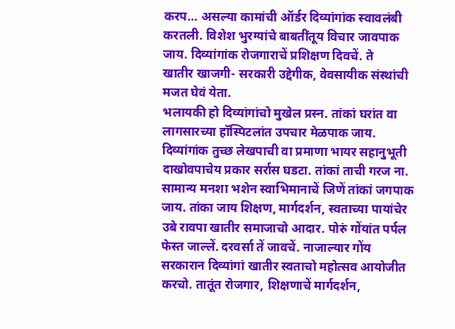करप… असल्या कामांची ऑर्डर दिव्यांगांक स्वावलंबी करतली. विशेश भुरग्यांचे बाबतींतूय विचार जावपाक जाय. दिव्यांगांक रोजगाराचें प्रशिक्षण दिवचें. ते
खातीर खाजगी- सरकारी उद्देगीक, वेवसायीक संस्थांची मजत घेवं येता.
भलायकी हो दिव्यांगांचो मुखेल प्रस्न. तांकां घरांत वा लागसारच्या हॉस्पिटलांत उपचार मेळपाक जाय. दिव्यांगांक तुच्छ लेखपाची वा प्रमाणा भायर सहानुभूती दाखोवपाचेय प्रकार सर्रास घडटा. तांकां ताची गरज ना. सामान्य मनशा भशेन स्वाभिमानाचें जिणें तांकां जगपाक जाय. तांका जाय शिक्षण, मार्गदर्शन, स्वताच्या पायांचेर उबे रावपा खातीर समाजाचो आदार. पोरुं गोंयांत पर्पल फेस्त जाल्लें. दरवर्सा तें जावचें. नाजाल्यार गोंय सरकारान दिव्यांगां खातीर स्वताचो महोत्सव आयोजीत करचो. तातूंत रोजगार, शिक्षणाचें मार्गदर्शन,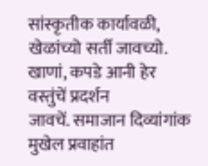सांस्कृतीक कार्यावळी, खेळांच्यो सर्ती जावच्यो. खाणां, कपडे आनी हेर वस्तुंचें प्रदर्शन
जावचें. समाजान दिव्यांगांक मुखेल प्रवाहांत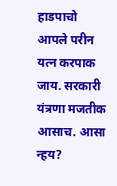हाडपाचो आपले परीन यत्न करपाक जाय. सरकारी यंत्रणा मजतीक आसाच. आसा न्हय?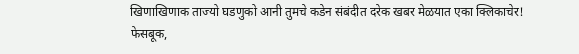खिणाखिणाक ताज्यो घडणुको आनी तुमचे कडेन संबंदीत दरेक खबर मेळयात एका क्लिकाचेर! फेसबूक,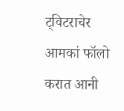ट्विटराचेर आमकां फॉलो करात आनी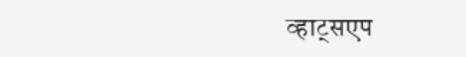व्हाट्सएप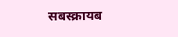सबस्क्रायब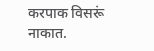करपाक विसरूं नाकात.